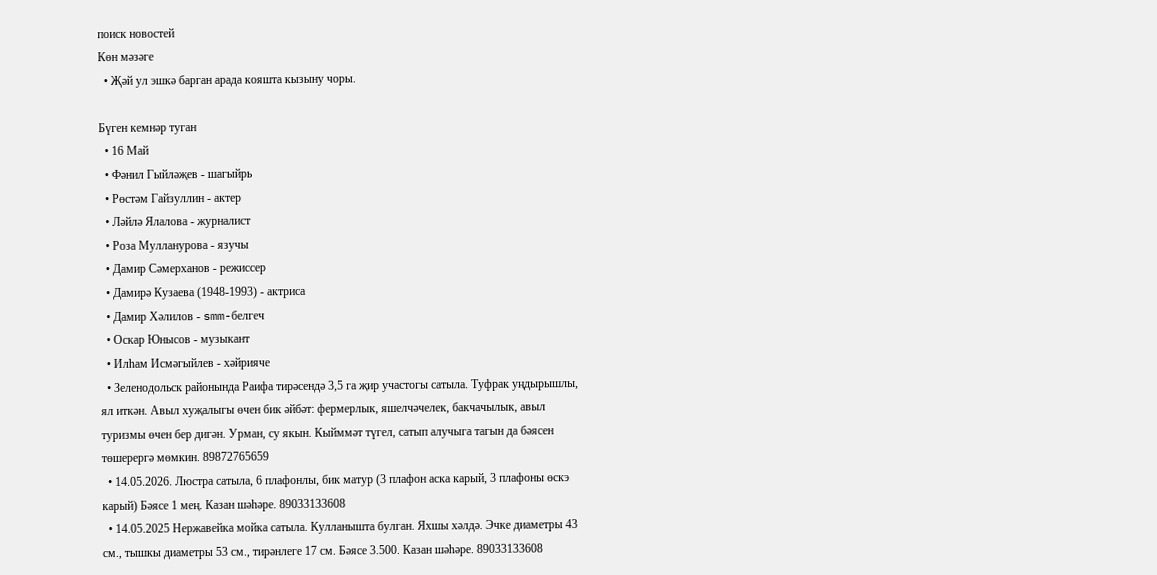поиск новостей
Көн мәзәге
  • Җәй ул эшкә барган арада кояшта кызыну чоры.

Бүген кемнәр туган
  • 16 Май
  • Фәнил Гыйләҗев - шагыйрь
  • Рөстәм Гайзуллин - актер
  • Ләйлә Ялалова - журналист
  • Роза Мулланурова - язучы
  • Дамир Сәмерханов - режиссер
  • Дамирә Кузаева (1948-1993) - актриса
  • Дамир Хәлилов - smm-белгеч
  • Оскар Юнысов - музыкант
  • Илһам Исмәгыйлев - хәйрияче
  • Зеленодольск районында Раифа тирәсендә 3,5 га җир участогы сатыла. Туфрак уңдырышлы, ял иткән. Авыл хуҗалыгы өчен бик әйбәт: фермерлык, яшелчәчелек, бакчачылык, авыл туризмы өчен бер дигән. Урман, су якын. Кыйммәт түгел, сатып алучыга тагын да бәясен төшерергә мөмкин. 89872765659
  • 14.05.2026. Люстра сатыла, 6 плафонлы, бик матур (3 плафон аска карый, 3 плафоны өскэ карый) Бәясе 1 мең. Казан шәһәре. 89033133608
  • 14.05.2025 Нержавейка мойка сатыла. Кулланышта булган. Яхшы хәлдә. Эчке диаметры 43 см., тышкы диаметры 53 см., тирәнлеге 17 см. Бәясе 3.500. Казан шәһәре. 89033133608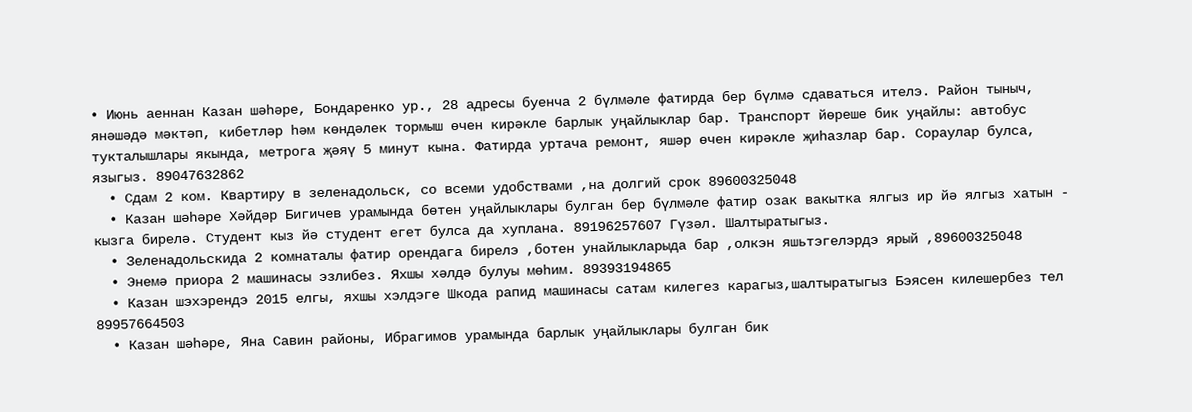• Июнь аеннан Казан шәһәре, Бондаренко ур., 28 адресы буенча 2 бүлмәле фатирда бер бүлмә сдаваться ителэ. Район тыныч, янәшәдә мәктәп, кибетләр һәм көндәлек тормыш өчен кирәкле барлык уңайлыклар бар. Транспорт йөреше бик уңайлы: автобус тукталышлары якында, метрога җәяү 5 минут кына. Фатирда уртача ремонт, яшәр өчен кирәкле җиһазлар бар. Сораулар булса, языгыз. 89047632862
  • Сдам 2 ком. Квартиру в зеленадольск, со всеми удобствами ,на долгий срок 89600325048
  • Казан шәһәре Хәйдәр Бигичев урамында бөтен уңайлыклары булган бер бүлмәле фатир озак вакытка ялгыз ир йә ялгыз хатын - кызга бирелә. Студент кыз йә студент егет булса да хуплана. 89196257607 Гүзәл. Шалтыратыгыз.
  • Зеленадольскида 2 комнаталы фатир орендага бирелэ ,ботен унайлыкларыда бар ,олкэн яшьтэгелэрдэ ярый ,89600325048
  • Энемә приора 2 машинасы эзлибез. Яхшы хәлдә булуы мөһим. 89393194865
  • Казан шэхэрендэ 2015 елгы, яхшы хэлдэге Шкода рапид машинасы сатам килегез карагыз,шалтыратыгыз Бэясен килешербез тел 89957664503
  • Казан шәһәре, Яна Савин районы, Ибрагимов урамында барлык уңайлыклары булган бик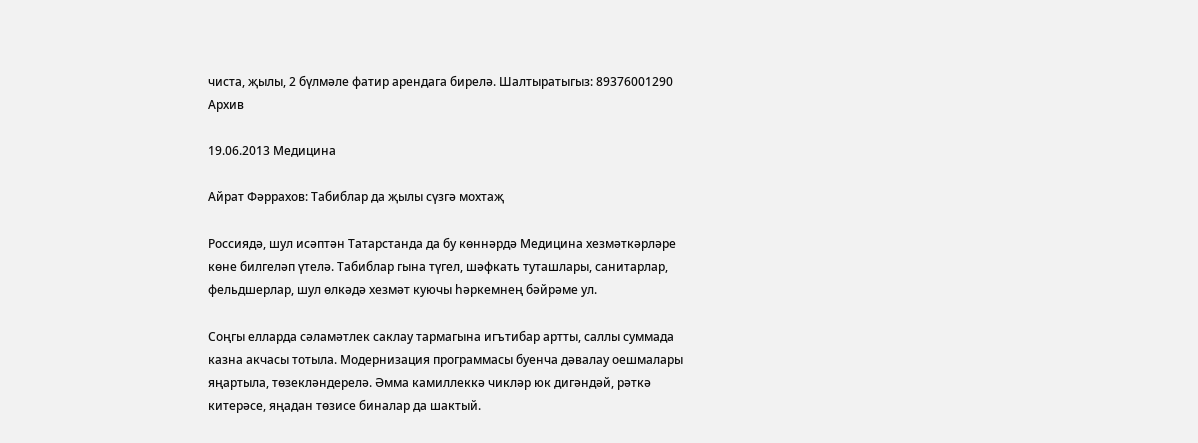чиста, җылы, 2 бүлмәле фатир арендага бирелә. Шалтыратыгыз: 89376001290
Архив

19.06.2013 Медицина

Айрат Фәррахов: Табиблар да җылы сүзгә мохтаҗ

Россиядә, шул исәптән Татарстанда да бу көннәрдә Медицина хезмәткәрләре көне билгеләп үтелә. Табиблар гына түгел, шәфкать туташлары, санитарлар, фельдшерлар, шул өлкәдә хезмәт куючы һәркемнең бәйрәме ул.

Соңгы елларда сәламәтлек саклау тармагына игътибар артты, саллы суммада казна акчасы тотыла. Модернизация программасы буенча дәвалау оешмалары яңартыла, төзекләндерелә. Әмма камиллеккә чикләр юк дигәндәй, рәткә китерәсе, яңадан төзисе биналар да шактый.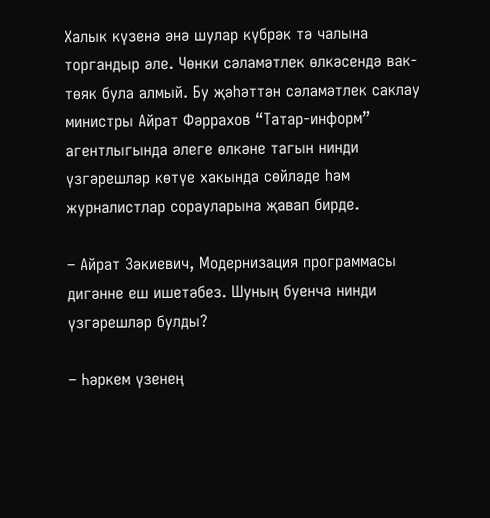Халык күзенә әнә шулар күбрәк тә чалына торгандыр әле. Чөнки сәламәтлек өлкәсендә вак-төяк була алмый. Бу җәһәттән сәламәтлек саклау министры Айрат Фәррахов “Татар-информ” агентлыгында әлеге өлкәне тагын нинди үзгәрешләр көтүе хакында сөйләде һәм журналистлар сорауларына җавап бирде.

– Айрат Зәкиевич, Модернизация программасы дигәнне еш ишетәбез. Шуның буенча нинди үзгәрешләр булды?

– Һәркем үзенең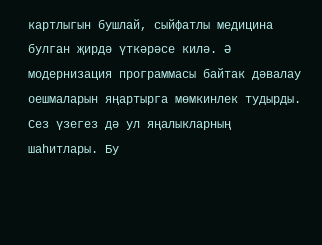картлыгын бушлай, сыйфатлы медицина булган җирдә үткәрәсе килә. Ә модернизация программасы байтак дәвалау оешмаларын яңартырга мөмкинлек тудырды. Сез үзегез дә ул яңалыкларның шаһитлары. Бу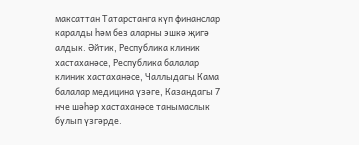максаттан Татарстанга күп финанслар каралды һәм без аларны эшкә җигә алдык. Әйтик, Республика клиник хастаханәсе, Республика балалар клиник хастаханәсе, Чаллыдагы Кама балалар медицина үзәге, Казандагы 7 нче шәһәр хастаханәсе танымаслык булып үзгәрде.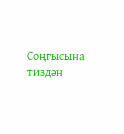Соңгысына тиздән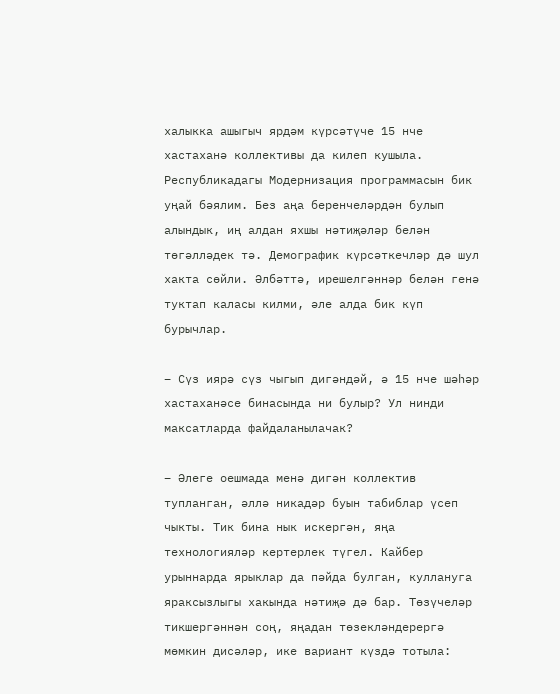халыкка ашыгыч ярдәм күрсәтүче 15 нче хастаханә коллективы да килеп кушыла. Республикадагы Модернизация программасын бик уңай бәялим. Без аңа беренчеләрдән булып алындык, иң алдан яхшы нәтиҗәләр белән төгәлләдек тә. Демографик күрсәткечләр дә шул хакта сөйли. Әлбәттә, ирешелгәннәр белән генә туктап каласы килми, әле алда бик күп бурычлар.

– Сүз иярә сүз чыгып дигәндәй, ә 15 нче шәһәр хастаханәсе бинасында ни булыр? Ул нинди максатларда файдаланылачак?

– Әлеге оешмада менә дигән коллектив тупланган, әллә никадәр буын табиблар үсеп чыкты. Тик бина нык искергән, яңа технологияләр кертерлек түгел. Кайбер урыннарда ярыклар да пәйда булган, куллануга яраксызлыгы хакында нәтиҗә дә бар. Төзүчеләр тикшергәннән соң, яңадан төзекләндерергә мөмкин дисәләр, ике вариант күздә тотыла: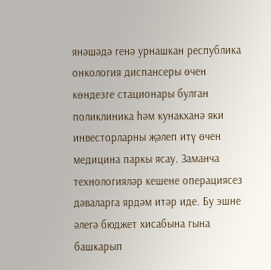янәшәдә генә урнашкан республика онкология диспансеры өчен көндезге стационары булган поликлиника һәм кунакханә яки инвесторларны җәлеп итү өчен медицина паркы ясау. Заманча технологияләр кешене операциясез дәваларга ярдәм итәр иде. Бу эшне әлегә бюджет хисабына гына башкарып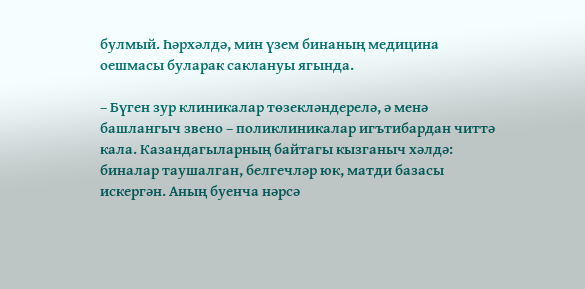булмый. Һәрхәлдә, мин үзем бинаның медицина оешмасы буларак саклануы ягында.

– Бүген зур клиникалар төзекләндерелә, ә менә башлангыч звено – поликлиникалар игътибардан читтә кала. Казандагыларның байтагы кызганыч хәлдә: биналар таушалган, белгечләр юк, матди базасы искергән. Аның буенча нәрсә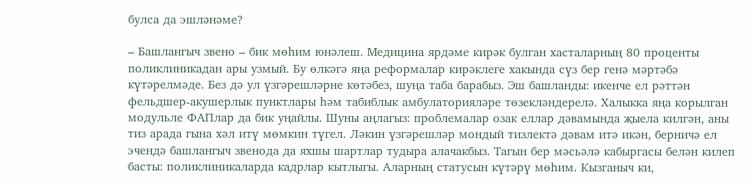булса да эшләнәме?

– Башлангыч звено – бик мөһим юнәлеш. Медицина ярдәме кирәк булган хасталарның 80 проценты поликлиникадан ары узмый. Бу өлкәгә яңа реформалар кирәклеге хакында сүз бер генә мәртәбә күтәрелмәде. Без дә ул үзгәрешләрне көтәбез, шуңа таба барабыз. Эш башланды: икенче ел рәттән фельдшер-акушерлык пунктлары һәм табиблык амбулаторияләре төзекләндерелә. Халыкка яңа корылган модульле ФАПлар да бик уңайлы. Шуны аңлагыз: проблемалар озак еллар дәвамында җыела килгән, аны тиз арада гына хәл итү мөмкин түгел. Ләкин үзгәрешләр мондый тизлектә дәвам итә икән, берничә ел эчендә башлангыч звенода да яхшы шартлар тудыра алачакбыз. Тагын бер мәсьәлә кабыргасы белән килеп басты: поликлиникаларда кадрлар кытлыгы. Аларның статусын күтәрү мөһим. Кызганыч ки,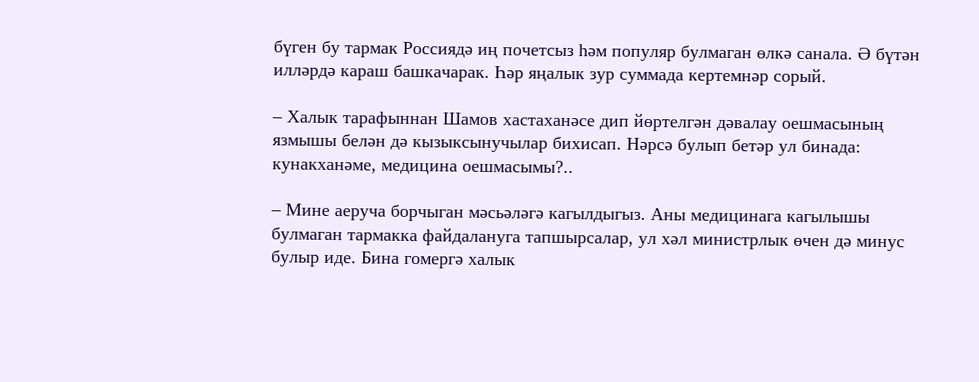бүген бу тармак Россиядә иң почетсыз һәм популяр булмаган өлкә санала. Ә бүтән илләрдә караш башкачарак. Һәр яңалык зур суммада кертемнәр сорый.

– Халык тарафыннан Шамов хастаханәсе дип йөртелгән дәвалау оешмасының язмышы белән дә кызыксынучылар бихисап. Нәрсә булып бетәр ул бинада: кунакханәме, медицина оешмасымы?..

– Мине аеруча борчыган мәсьәләгә кагылдыгыз. Аны медицинага кагылышы булмаган тармакка файдалануга тапшырсалар, ул хәл министрлык өчен дә минус булыр иде. Бина гомергә халык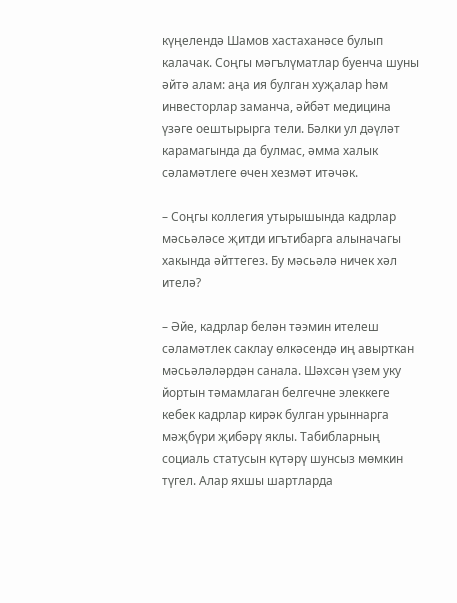күңелендә Шамов хастаханәсе булып калачак. Соңгы мәгълүматлар буенча шуны әйтә алам: аңа ия булган хуҗалар һәм инвесторлар заманча, әйбәт медицина үзәге оештырырга тели. Бәлки ул дәүләт карамагында да булмас, әмма халык сәламәтлеге өчен хезмәт итәчәк.

– Соңгы коллегия утырышында кадрлар мәсьәләсе җитди игътибарга алыначагы хакында әйттегез. Бу мәсьәлә ничек хәл ителә?

– Әйе, кадрлар белән тәэмин ителеш сәламәтлек саклау өлкәсендә иң авырткан мәсьәләләрдән санала. Шәхсән үзем уку йортын тәмамлаган белгечне элеккеге кебек кадрлар кирәк булган урыннарга мәҗбүри җибәрү яклы. Табибларның социаль статусын күтәрү шунсыз мөмкин түгел. Алар яхшы шартларда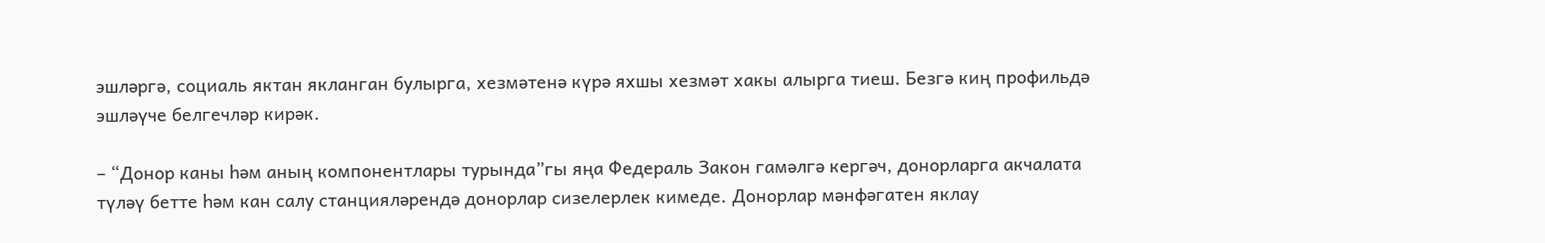эшләргә, социаль яктан якланган булырга, хезмәтенә күрә яхшы хезмәт хакы алырга тиеш. Безгә киң профильдә эшләүче белгечләр кирәк.

– “Донор каны һәм аның компонентлары турында”гы яңа Федераль Закон гамәлгә кергәч, донорларга акчалата түләү бетте һәм кан салу станцияләрендә донорлар сизелерлек кимеде. Донорлар мәнфәгатен яклау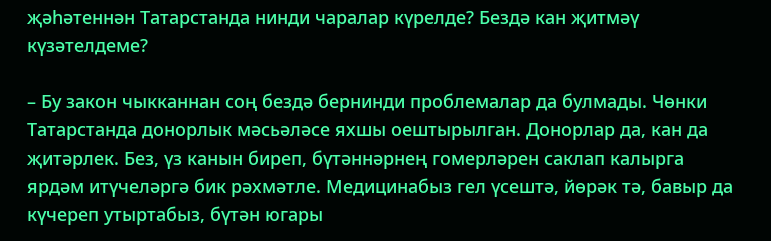җәһәтеннән Татарстанда нинди чаралар күрелде? Бездә кан җитмәү күзәтелдеме?

– Бу закон чыкканнан соң бездә бернинди проблемалар да булмады. Чөнки Татарстанда донорлык мәсьәләсе яхшы оештырылган. Донорлар да, кан да җитәрлек. Без, үз канын биреп, бүтәннәрнең гомерләрен саклап калырга ярдәм итүчеләргә бик рәхмәтле. Медицинабыз гел үсештә, йөрәк тә, бавыр да күчереп утыртабыз, бүтән югары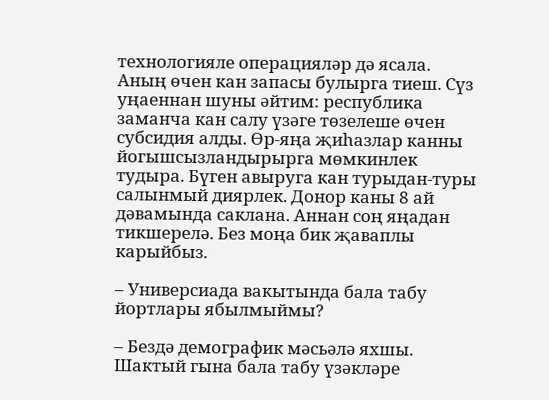технологияле операцияләр дә ясала. Аның өчен кан запасы булырга тиеш. Сүз уңаеннан шуны әйтим: республика заманча кан салу үзәге төзелеше өчен субсидия алды. Өр-яңа җиһазлар канны йогышсызландырырга мөмкинлек тудыра. Бүген авыруга кан турыдан-туры салынмый диярлек. Донор каны 8 ай дәвамында саклана. Аннан соң яңадан тикшерелә. Без моңа бик җаваплы карыйбыз.

– Универсиада вакытында бала табу йортлары ябылмыймы?

– Бездә демографик мәсьәлә яхшы. Шактый гына бала табу үзәкләре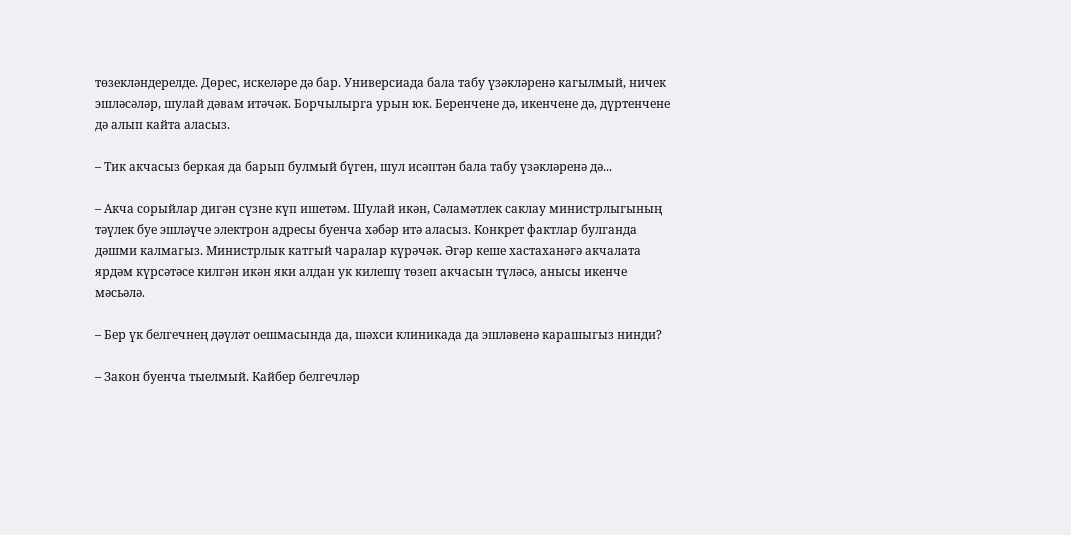төзекләндерелде. Дөрес, искеләре дә бар. Универсиада бала табу үзәкләренә кагылмый, ничек эшләсәләр, шулай дәвам итәчәк. Борчылырга урын юк. Беренчене дә, икенчене дә, дүртенчене дә алып кайта аласыз.

– Тик акчасыз беркая да барып булмый бүген, шул исәптән бала табу үзәкләренә дә...

– Акча сорыйлар дигән сүзне күп ишетәм. Шулай икән, Сәламәтлек саклау министрлыгының тәүлек буе эшләүче электрон адресы буенча хәбәр итә аласыз. Конкрет фактлар булганда дәшми калмагыз. Министрлык катгый чаралар күрәчәк. Әгәр кеше хастаханәгә акчалата ярдәм күрсәтәсе килгән икән яки алдан ук килешү төзеп акчасын түләсә, анысы икенче мәсьәлә.

– Бер үк белгечнең дәүләт оешмасында да, шәхси клиникада да эшләвенә карашыгыз нинди?

– Закон буенча тыелмый. Кайбер белгечләр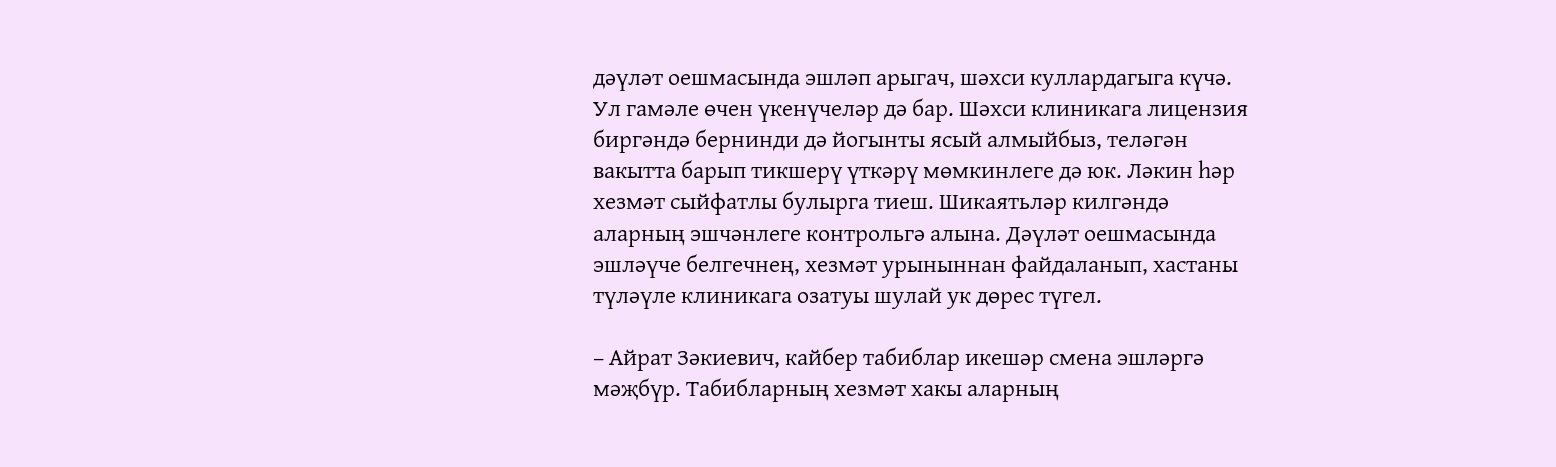дәүләт оешмасында эшләп арыгач, шәхси куллардагыга күчә. Ул гамәле өчен үкенүчеләр дә бар. Шәхси клиникага лицензия биргәндә бернинди дә йогынты ясый алмыйбыз, теләгән вакытта барып тикшерү үткәрү мөмкинлеге дә юк. Ләкин һәр хезмәт сыйфатлы булырга тиеш. Шикаятьләр килгәндә аларның эшчәнлеге контрольгә алына. Дәүләт оешмасында эшләүче белгечнең, хезмәт урыныннан файдаланып, хастаны түләүле клиникага озатуы шулай ук дөрес түгел.

– Айрат Зәкиевич, кайбер табиблар икешәр смена эшләргә мәҗбүр. Табибларның хезмәт хакы аларның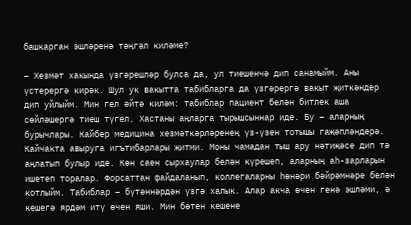башкарган эшләренә тәңгәл киләме?

– Хезмәт хакында үзгәрешләр булса да, ул тиешенчә дип санамыйм. Аны үстерергә кирәк. Шул ук вакытта табибларга да үзгәрергә вакыт җиткәндер дип уйлыйм. Мин гел әйтә киләм: табиблар пациент белән битлек аша сөйләшергә тиеш түгел. Хастаны аңларга тырышсыннар иде. Бу – аларның бурычлары. Кайбер медицина хезмәткәрләренең үз-үзен тотышы гаҗәпләндерә. Кайчакта авыруга игътибарлары җитми. Моны чамадан тыш ару нәтиҗәсе дип тә аңлатып булыр иде. Көн саен сырхаулар белән күрешеп, аларның аһ-зарларын ишетеп торалар. Форсаттан файдаланып, коллегаларны һөнәри бәйрәмнәре белән котлыйм. Табиблар – бүтәннәрдән үзгә халык. Алар акча өчен генә эшләми, ә кешегә ярдәм итү өчен яши. Мин бөтен кешене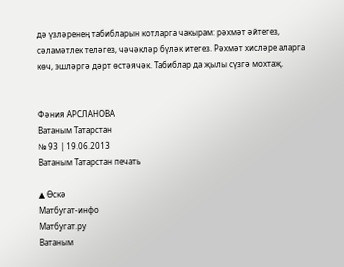дә үзләренең табибларын котларга чакырам: рәхмәт әйтегез, сәламәтлек теләгез, чәчәкләр бүләк итегез. Рәхмәт хисләре аларга көч, эшләргә дәрт өстәячәк. Табиблар да җылы сүзгә мохтаҗ.


Фәния АРСЛАНОВА
Ватаным Татарстан
№ 93 | 19.06.2013
Ватаным Татарстан печать

▲ Өскә
Матбугат-инфо
Матбугат.ру
Ватаным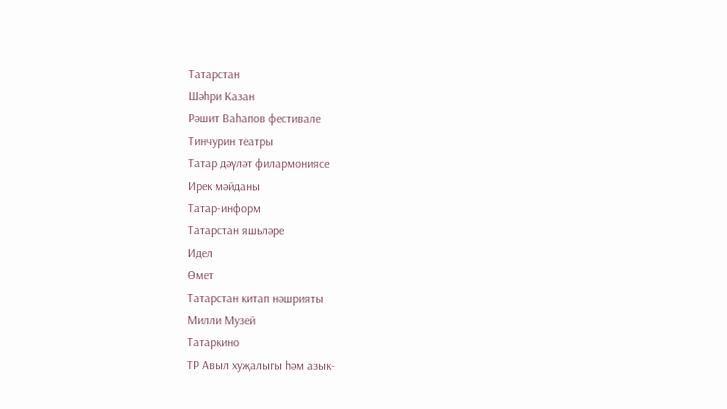Татарстан
Шәһри Казан
Рәшит Ваһапов фестивале
Тинчурин театры
Татар дәүләт филармониясе
Ирек мәйданы
Татар-информ
Татарстан яшьләре
Идел
Өмет
Татарстан китап нәшрияты
Милли Музей
Татаркино
ТР Авыл хуҗалыгы һәм азык-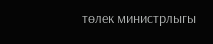төлек министрлыгы